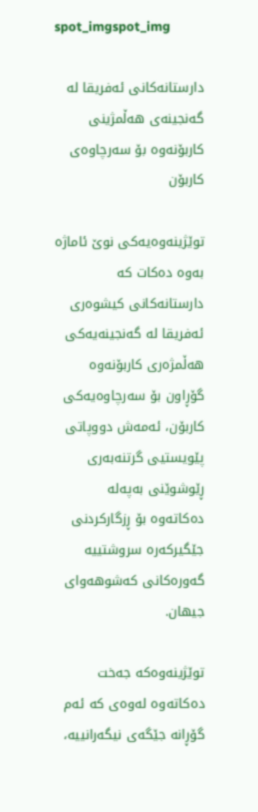spot_imgspot_img

دارستانەکانی ئەفریقا لە گەنجینەی هەڵمژینی کاربۆنەوە بۆ سەرچاوەی کاربۆن

توێژینەوەیەکی نوێ ئاماژە بەوە دەکات کە دارستانەکانی کیشوەری ئەفریقا لە گەنجینەیەکی هەڵمژەری کاربۆنەوە گۆڕاون بۆ سەرچاوەیەکی کاربۆن، ئەمەش دووپاتی پێویستیی گرتنەبەری ڕێوشوێنی بەپەلە دەکاتەوە بۆ ڕزگارکردنی جێگیرکەرە سروشتییە گەورەکانی کەشوهەوای جیهان.

توێژینەوەکە جەخت دەکاتەوە لەوەی کە ئەم گۆڕانە جێگەی نیگەرانییە،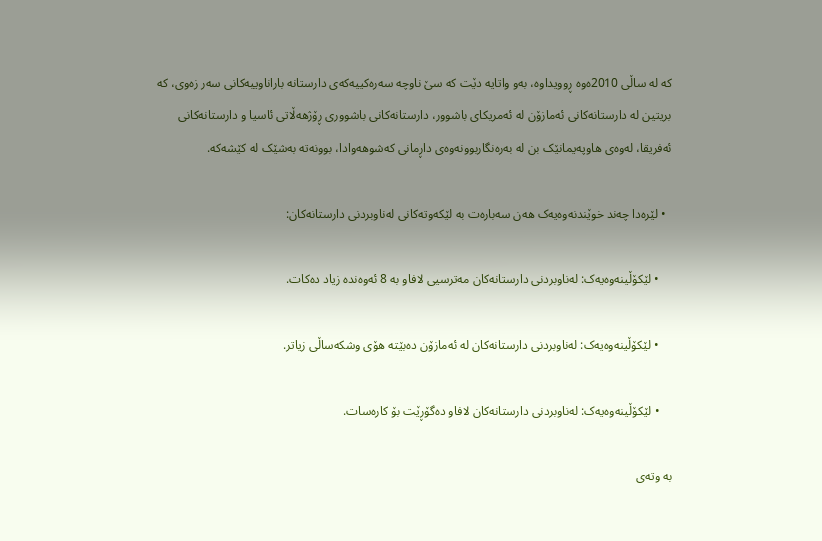کە لە ساڵی 2010ەوە ڕوویداوە، بەو واتایە دێت کە سێ ناوچە سەرەکییەکەی دارستانە باراناوییەکانی سەر زەوی، کە بریتین لە دارستانەکانی ئەمازۆن لە ئەمریکای باشوور، دارستانەکانی باشووری ڕۆژهەڵاتی ئاسیا و دارستانەکانی ئەفریقا، لەوەی هاوپەیمانێک بن لە بەرەنگاربوونەوەی داڕمانی کەشوهەوادا، بوونەتە بەشێک لە کێشەکە.

  • لێرەدا چەند خوێندنەوەیەک هەن سەبارەت بە لێکەوتەکانی لەناوبردنی دارستانەکان:

    • لێکۆڵینەوەیەک: لەناوبردنی دارستانەکان مەترسیی لافاو بە 8 ئەوەندە زیاد دەکات.

    • لێکۆڵینەوەیەک: لەناوبردنی دارستانەکان لە ئەمازۆن دەبێتە هۆی وشکەساڵی زیاتر.

    • لێکۆڵینەوەیەک: لەناوبردنی دارستانەکان لافاو دەگۆڕێت بۆ کارەسات.

بە وتەی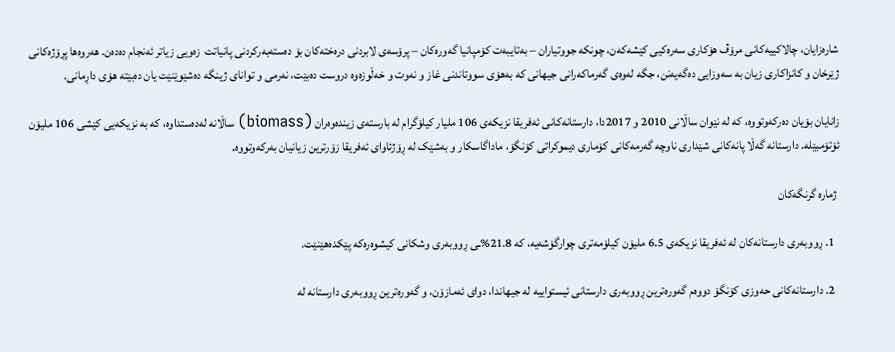شارەزایان، چالاکییەکانی مرۆڤ هۆکاری سەرەکیی کێشەکەن، چونکە جووتیاران – بەتایبەت کۆمپانیا گەورەکان – پرۆسەی لابردنی درەختەکان بۆ دەستەبەرکردنی پانیاتت  زەویی زیاتر ئەنجام دەدەن. هەروەها پڕۆژەکانی ژێرخان و کانزاکاری زیان بە سەوزایی دەگەیەنن، جگە لەوەی گەرماکەرانی جیهانی کە بەهۆی سووتاندنی غاز و نەوت و خەڵوزەوە دروست دەبێت، نەرمی و توانای ژینگە دەشێوێنێت یان دەبێتە هۆی داڕمانی.

زانایان بۆیان دەرکەوتووە، کە لە نێوان ساڵانی 2010 و 2017دا، دارستانەکانی ئەفریقا نزیکەی 106 ملیار کیلۆگرام لە بارستەی زیندەوەران (biomass) ساڵانە لەدەستداوە، کە بە نزیکەیی کێشی 106 ملیۆن ئۆتۆمبێلە. دارستانە گەڵا پانەکانی شێداری ناوچە گەرمەکانی کۆماری دیموکراتی کۆنگۆ، ماداگاسکار و بەشێک لە ڕۆژئاوای ئەفریقا زۆرترین زیانیان بەرکەوتووە.

 ژمارە گرنگەکان

  1. ڕووبەری دارستانەکان لە ئەفریقا نزیکەی 6.5 ملیۆن کیلۆمەتری چوارگۆشەیە، کە 21.8%ـی ڕووبەری وشکانی کیشوەرەکە پێکدەهێنێت.

  2. دارستانەکانی حەوزی کۆنگۆ دووەم گەورەترین ڕووبەری دارستانی ئیستواییە لە جیهاندا، دوای ئەمازۆن، و گەورەترین ڕووبەری دارستانە لە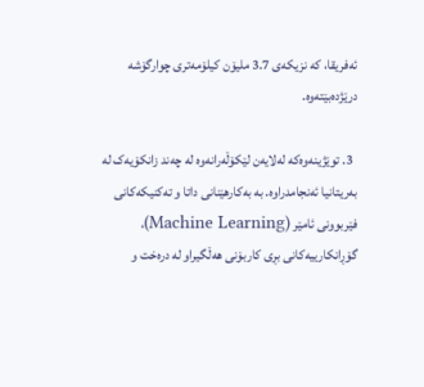ئەفریقا، کە نزیکەی 3.7 ملیۆن کیلۆمەتری چوارگۆشە درێژدەبێتەوە.

  3. توێژینەوەکە لەلایەن لێکۆڵەرانەوە لە چەند زانکۆیەک لە بەریتانیا ئەنجامدراوە. بە بەکارهێنانی داتا و تەکنیکەکانی فێربوونی ئامێر (Machine Learning)، گۆڕانکارییەکانی بڕی کاربۆنی هەڵگیراو لە درەخت و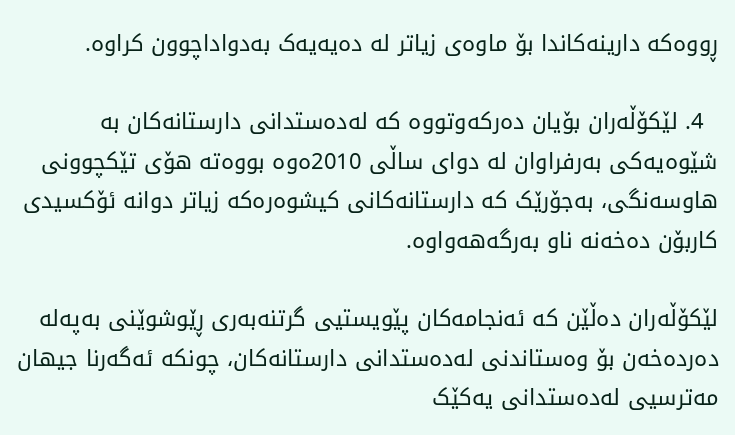ڕووەکە دارینەکاندا بۆ ماوەی زیاتر لە دەیەیەک بەدواداچوون کراوە.

  4. لێکۆڵەران بۆیان دەرکەوتووە کە لەدەستدانی دارستانەکان بە شێوەیەکی بەرفراوان لە دوای ساڵی 2010ەوە بووەتە هۆی تێکچوونی هاوسەنگی، بەجۆرێک کە دارستانەکانی کیشوەرەکە زیاتر دوانە ئۆکسیدی کاربۆن دەخەنە ناو بەرگەهەواوە.

لێکۆڵەران دەڵێن کە ئەنجامەکان پێویستیی گرتنەبەری ڕێوشوێنی بەپەلە دەردەخەن بۆ وەستاندنی لەدەستدانی دارستانەکان، چونکە ئەگەرنا جیهان مەترسیی لەدەستدانی یەکێک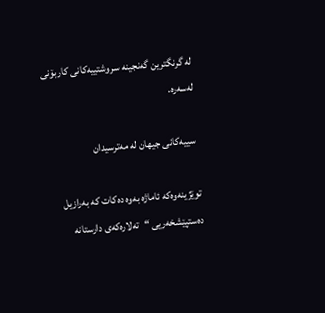لە گرنگترین گەنجینە سروشتییەکانی کاربۆنی لەسەرە.

 سییەکانی جیهان لە مەترسیدان

توێژینەوەکە ئاماژە بەوە دەکات کە بەرازیل دەستپێشخەریی “تەلارەکەی دارستانە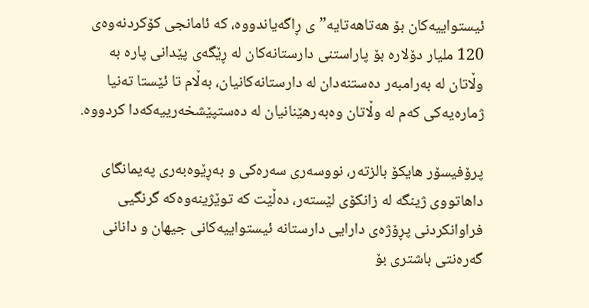ئیستواییەکان بۆ هەتاهەتایە”ی ڕاگەیاندووە، کە ئامانجی کۆکردنەوەی 120 ملیار دۆلارە بۆ پاراستنی دارستانەکان لە ڕێگەی پێدانی پارە بە وڵاتان لە بەرامبەر دەستنەدان لە دارستانەکانیان، بەڵام تا ئێستا تەنیا ژمارەیەکی کەم لە وڵاتان وەبەرهێنانیان لە دەستپێشخەرییەکەدا کردووە.

پرۆفیسۆر هایکۆ بالزتەر، نووسەری سەرەکی و بەڕێوەبەری پەیمانگای داهاتووی ژینگە لە زانکۆی لێستەر، دەڵێت کە توێژینەوەکە گرنگیی فراوانکردنی پڕۆژەی دارایی دارستانە ئیستواییەکانی جیهان و دانانی گەرەنتی باشتری بۆ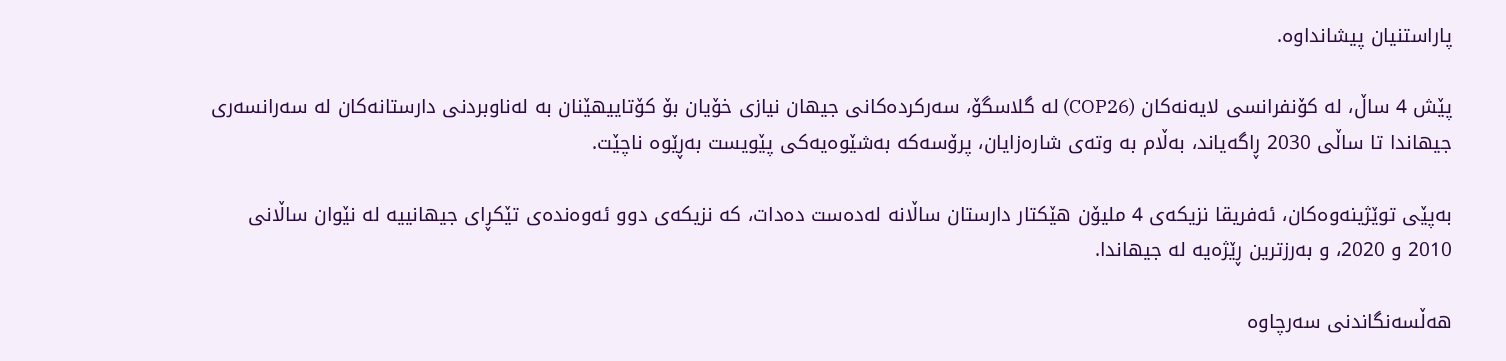پاراستنیان پیشانداوە.

پێش 4 ساڵ، لە کۆنفرانسی لایەنەکان (COP26) لە گلاسگۆ، سەرکردەکانی جیهان نیازی خۆیان بۆ کۆتاییهێنان بە لەناوبردنی دارستانەکان لە سەرانسەری جیهاندا تا ساڵی 2030 ڕاگەیاند، بەڵام بە وتەی شارەزایان، پرۆسەکە بەشێوەیەکی پێویست بەڕێوە ناچێت.

بەپێی توێژینەوەکان، ئەفریقا نزیکەی 4 ملیۆن هێکتار دارستان ساڵانە لەدەست دەدات، کە نزیکەی دوو ئەوەندەی تێکڕای جیهانییە لە نێوان ساڵانی 2010 و 2020، و بەرزترین ڕێژەیە لە جیهاندا.

هەڵسەنگاندنی سەرچاوە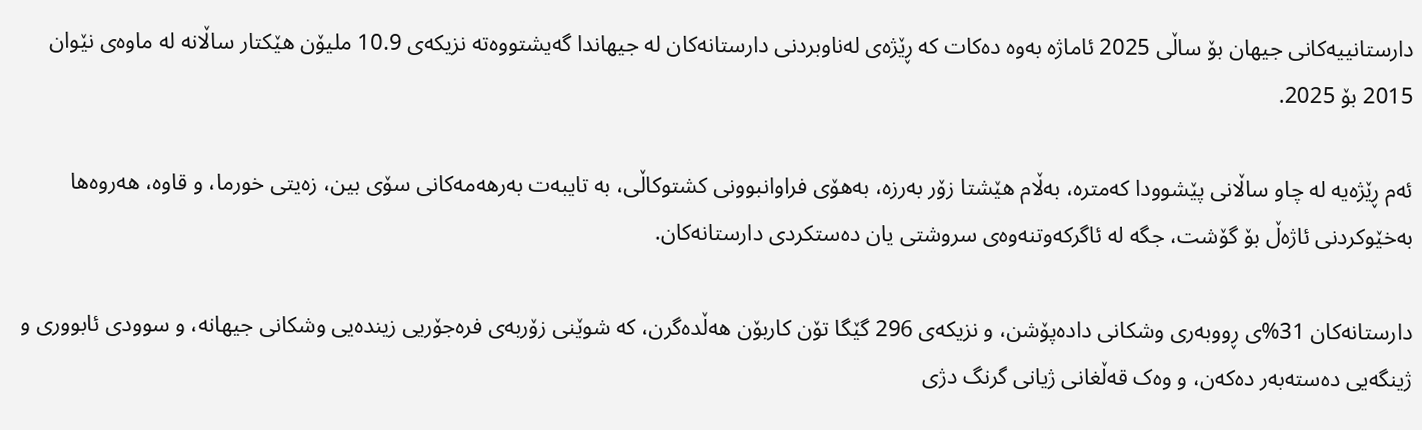دارستانییەکانی جیهان بۆ ساڵی 2025 ئاماژە بەوە دەکات کە ڕێژەی لەناوبردنی دارستانەکان لە جیهاندا گەیشتووەتە نزیکەی 10.9 ملیۆن هێکتار ساڵانە لە ماوەی نێوان 2015 بۆ 2025.

ئەم ڕێژەیە لە چاو ساڵانی پێشوودا کەمترە، بەڵام هێشتا زۆر بەرزە، بەهۆی فراوانبوونی کشتوکاڵی، بە تایبەت بەرهەمەکانی سۆی بین، زەیتی خورما، و قاوە، هەروەها بەخێوکردنی ئاژەڵ بۆ گۆشت، جگە لە ئاگرکەوتنەوەی سروشتی یان دەستکردی دارستانەکان.

دارستانەکان 31%ی ڕووبەری وشکانی دادەپۆشن، و نزیکەی 296 گێگا تۆن کاربۆن هەڵدەگرن، کە شوێنی زۆربەی فرەجۆریی زیندەیی وشکانی جیهانە، و سوودی ئابووری و ژینگەیی دەستەبەر دەکەن، و وەک قەڵغانی ژیانی گرنگ دژی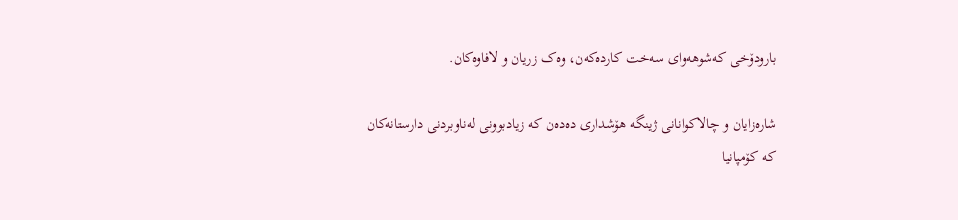بارودۆخی کەشوهەوای سەخت کاردەکەن، وەک زریان و لافاوەکان.

شارەزایان و چالاکوانانی ژینگە هۆشداری دەدەن کە زیادبوونی لەناوبردنی دارستانەکان کە کۆمپانیا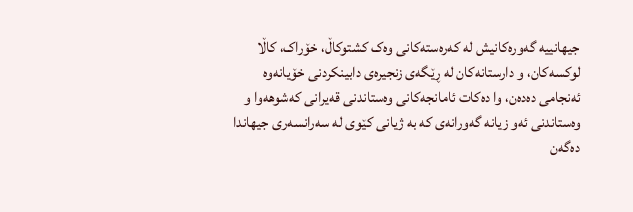جیهانییە گەورەکانیش لە کەرەستەکانی وەک کشتوکاڵ، خۆراک، کاڵا لوکسەکان، و دارستانەکان لە ڕێگەی زنجیرەی دابینکردنی خۆیانەوە ئەنجامی دەدەن، وا دەکات ئامانجەکانی وەستاندنی قەیرانی کەشوهەوا و وەستاندنی ئەو زیانە گەورانەی کە بە ژیانی کێوی لە سەرانسەری جیهاندا دەگەن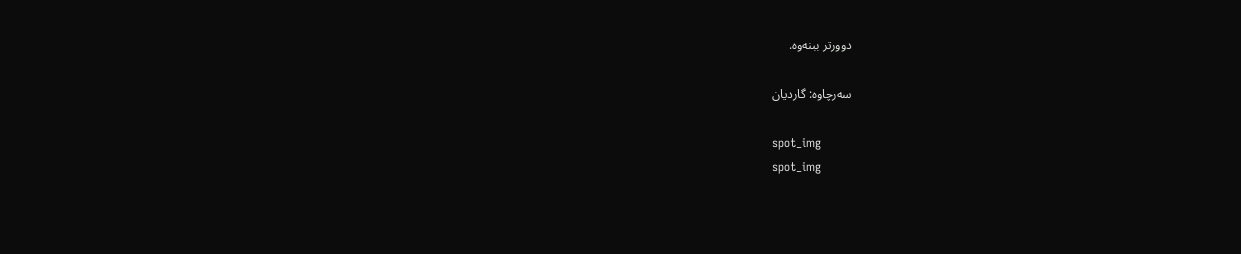دوورتر ببنەوە.

سەرچاوە: گاردیان

spot_img
spot_img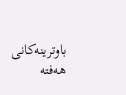باوترینەکانی هەفتە